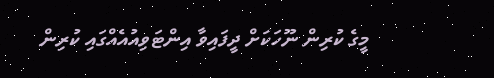މީގެ ކުރިން ނޫހަކަށް ދީފައިވާ އިންޓަވިއުއެއްގައި ކުރިން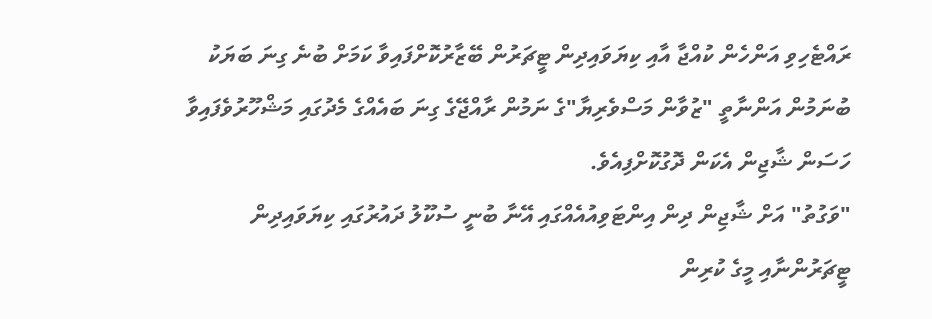ރައްޓެހިވި އަންހެން ކުއްޖާ އާއި ކިޔަވައިދިން ޓީޗަރުން ބޭޒާރުކޮށްފައިވާ ކަމަށް ބުނެ ގިނަ ބަޔަކު ބުނަމުން އަންނާތީ "ޒުވާން މަސްވެރިޔާ"ގެ ނަމުން ރާއްޖޭގެ ގިނަ ބައެއްގެ މެދުގައި މަޝްހޫރުވެފައިވާ ހަސަން ޝާޖިން އެކަން ދޮގުކޮށްފިއެވެ.
"ވަގުތު" އަށް ޝާޖިން ދިން އިންޓަވިއުއެއްގައި އޭނާ ބުނީ ސުކޫލު ދައުރުގައި ކިޔަވައިދިން ޓީޗަރުންނާއި މީގެ ކުރިން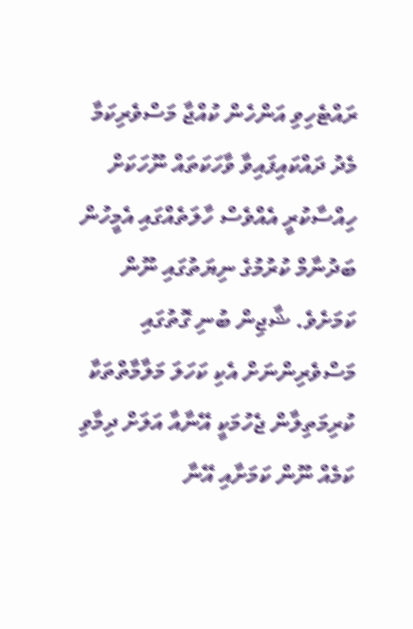ރައްޓެހިވި އަންހެން ކުއްޖާ މަސްވެރިކަމާ މެދު ދައްކައިފައިވާ ވާހަކަތައް ނޫހަކަށް ހިއްސާކުރީ އެއްވެސް ހާލަތެއްގައި އެމީހުން ބަދުނާމް ކުރުމުގެ ނިޔަތުގައި ނޫން ކަމަށެވެ. ޝާޖިން ބުނި ގޮތުގައި މަސްވެރިންނަށް އެކި ކަހަލަ މަލާމާތްތަކާ ކުރިމަތިލާން ޖެހުމަކީ އޭނާއާ އަލަށް ދިމާވި ކަމެއް ނޫން ކަމަށާއި އޭނާ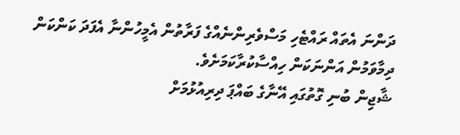ދަންނަ އެތައް ރައްޓެހި މަސްވެރިންނެއްގެ ފަރާތުން އެމީހުންނާ އެފަދަ ކަންކަން ދިމާވަމުން އަންނަކަން ހިއްސާކުރާކަމަށެވެ.
ޝާޖިން ބުނި ގޮތުގައި އޭނާގެ ބައްޕަ ދިރިއުޅުމަށް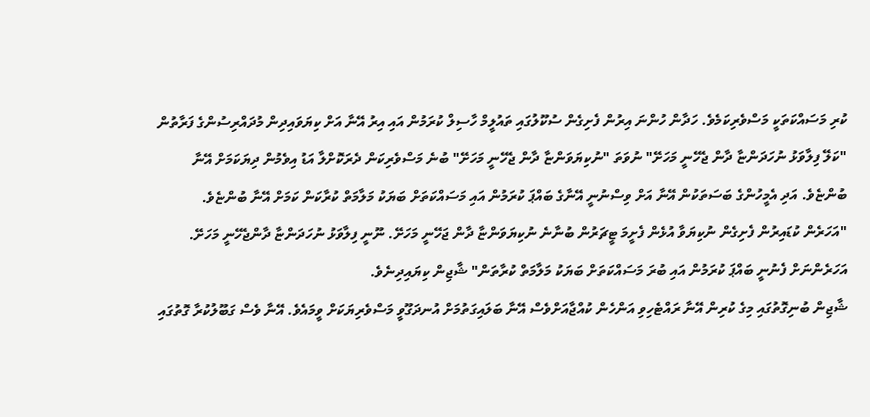ކުރި މަސައްކަތަކީ މަސްވެރިކަމެވެ. ހަދާން ހުންނަ އިރުން ފެށިގެން ސުކޫލުގައި ތައުލީމް ހާސިލް ކުރަމުން އައި އިރު އޭނާ އަށް ކިޔަވައިދިން މުދައްރިސުންގެ ފަރާތުން "ކަލޭ ފިލާވަޅު ނުހަދަންޏާ ދާން ޖެހޭނީ މަހަށޭ" ނުވަތަ "ނުކިޔަވަންޏާ ދާން ޖެހޭނީ މަހަށޭ" ބުނެ މަސްވެރިކަން ދެރަކޮށްލާ އަޑު އިވެމުން ދިޔަކަމަށް އޭނާ ބުންޏެވެ. އަދި އެމީހުންގެ ބަސަތަކުން އޭނާ އަށް ވިސްނުނީ އޭނާގެ ބައްޕަ ކުރަމުން އައި މަސައްކަތަށް ބަޔަކު މަލާމަތް ކުރާކަން ކަމަށް އޭނާ ބުންޏެވެ.
"އަހަރެން ކުޑައިރުން ފެށިގެން ނުކިޔަވާ އުޅެން ފެށީމަ ޓީޗަރުން ބުނާނެ ނުކިޔަވަންޏާ ދާން ޖަހޭނީ މަހަށޭ. ނޫނީ ފިލާވަޅު ނުހަދަންޏާ ދާންޖެހޭނީ މަހަށޭ. އަހަރެންނަށް ފެނުނީ ބައްޕަ ކުރަމުން އައި ބުރަ މަސައްކަތަށް ބަޔަކު މަލާމަތް ކުރާތަން" ޝާޖިން ކިޔައިދިނެވެ.
ޝާޖިން ބުނިގޮތުގައި މިގެ ކުރިން އޭނާ ރައްޓެހިވި އަންހެން ކުއްޖާއަށްވެސް އޭނާ ބަލައިގަތުމަށް އުނދަގޫވީ މަސްވެރިޔަކަށް ވީމައެވެ. އޭނާ ވެސް ގަބޫލުކުރާ ގޮތުގައި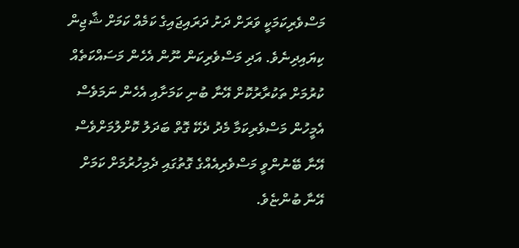މަސްވެރިކަމަކީ ވަރަށް ދަށު ދަރައިޖައިގެ ކަމެއް ކަމަށް ޝާޖިން ކިޔައިދިނެވެ. އަދި މަސްވެރިކަން ނޫން އެހެން މަސައްކަތެއް ކުރުމަށް ތަކުރާރުކޮށް އޭނާ ބުނި ކަމަށާއި އެހެން ނަމަވެސް އެމީހުން މަސްވެރިކަމާ މެދު ދެކޭ ގޮތް ބަދަލު ކޮށްލުމަށްވެސް އޭނާ ބޭނުންވީ މަސްވެރިއެއްގެ ގޮތުގައި ދެމިހުރުމަށް ކަމަށް އޭނާ ބުންޏެވެ.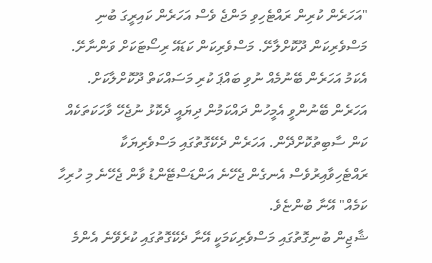"އަހަރެން ކުރިން ރައްޓެހިވި މަންޖެ ވެސް އަހަރެން ކައިރީގަ ބުނި މަސްވެރިކަން ދޫކޮށްލާށޭ. މަސްވެރިކަން ކަޑައޭ ރިސޯޓަކަށް ވަންނާށޭ. އެކަމު އަހަރެން ބޭނުމެއް ނުވި ބައްޕަ ކުރި މަސައްކަތް ދޫކޮށްލާކަށް. އަހަރެން ބޭނުންވީ އެމީހުން ދައްކަމުން ދިޔައީ ދެކޮޅު ނުޖެހޭ ވާހަކަތަކެއް ކަން ސާބިތުކޮށްދޭން. އަހަރެން ދެކޭގޮތުގައި މަސްވެރިޔަކާ ރައްޓެހިވާއިރުވެސް އެނގެން ޖެހޭނެ އަންޑަސްޓޭންޑު ވާން ޖެހޭނެ މި ހުރިހާ ކަމެއް" އޭނާ ބުންޏެވެ.
ޝާޖިން ބުނިގޮތުގައި މަސްވެރިކަމަކީ އޭނާ ދެކޭގޮތުގައި ކުރެވޭނެ އެންމެ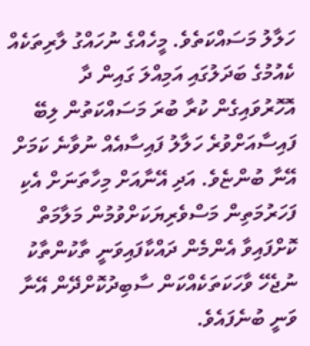ހަލާލު މަސައްކަތެވެ. މީހެއްގެ ނުހައްގު ލާރިތަކެއް ކެއުމުގެ ބަދަލުގައި އަމިއްލަ ގައިން ދާ އޮހޮރުވައިގެން ކުރާ ބުރަ މަސައްކަތުން ލިބޭ ފައިސާއަށްވުރެ ހަލާލު ފައިސާއެއް ނުވާނެ ކަމަށް އޭނާ ބުންޏެވެ. އަދި އޭނާއަށް މިހާތަނަށް އެކި ފަހަރުމަތިން މަސްވެރިޔަކަށްވުމުން މަލާމަތް ކޮށްފައިވާ އެންމެން ދައްކާފައިވަނީ ތާކުންތާކު ނުޖެހޭ ވާހަކަތަކެއްކަން ސާބިދުކޮށްދޭން އޭނާ ވަނީ ބުނެފައެވެ.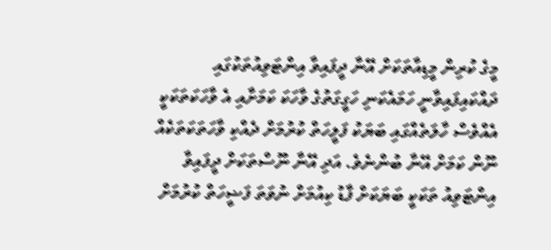މީގެ ކުރިން މީޑިއާތަކަށް އޭނާ ދީފައިވާ އިންޓަވިއުތަކުގައި ދައްކައިފައިވާނީ ހަމައެކަނި ހަގީގަތުގެ ވާހަކަ ކަމަށާއި އެ ވާހަކަތަކަކީ އެއްވެސް ހާލަތެއްގައި ބަޔަކު ފަލީހަތް ކުރުމަށް ދެއްކި ވާހަތަކަތަކެއް ނޫން ކަމަށް އޭނާ ބުންނެވެ. އަދި އޭނާ ނޫސްތަކަށް ދީފައިވާ އިންޓަވިއު ތަކަކީ ބަޔަކަށް ފާޑު ކިއުމަށް ނުވަތަ ފަޟީހަތް ކުރުމަށް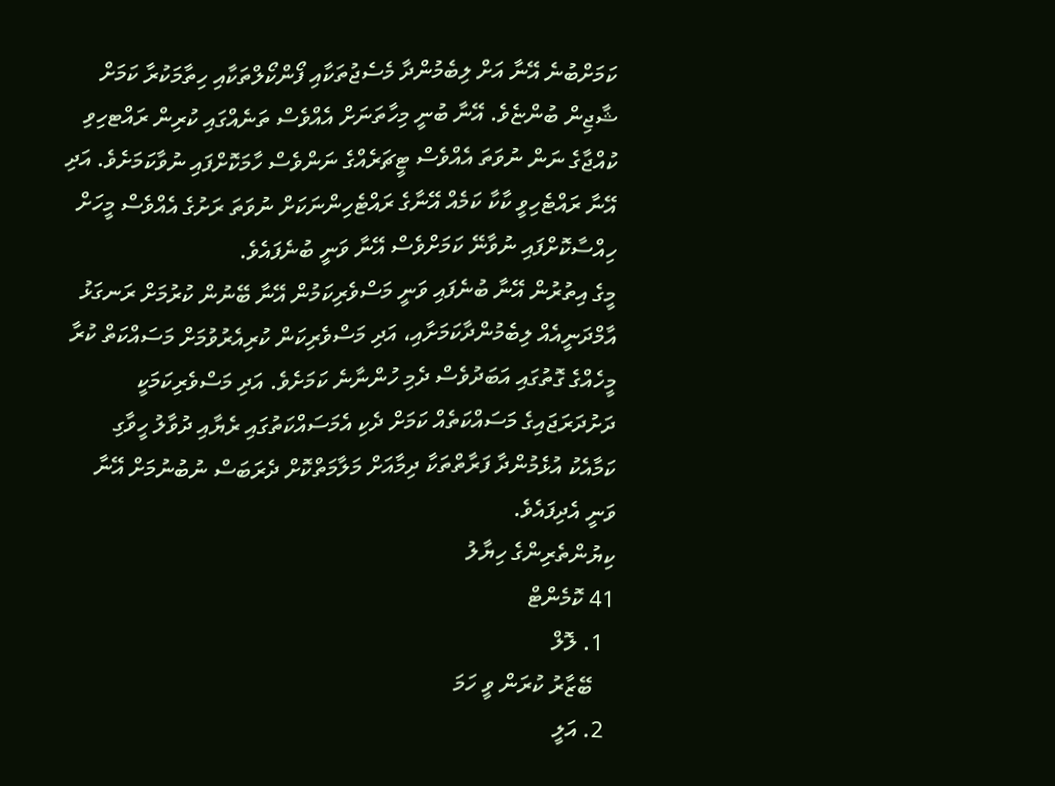ކަމަށްބުނެ އޭނާ އަށް ލިބެމުންދާ މެސެޖުތަކާއި ފޯންކޯލްތަކާއި ހިތާމަކުރާ ކަމަށް ޝާޖިން ބުންޏެވެ. އޭނާ ބުނީ މިހާތަނަށް އެއްވެސް ތަނެއްގައި ކުރިން ރައްޓހިވި ކުއްޖާގެ ނަން ނުވަތަ އެއްވެސް ޓީޗަރެއްގެ ނަންވެސް ހާމަކޮށްފައި ނުވާކަމަށެވެ. އަދި އޭނާ ރައްޓެހިވީ ކާކާ ކަމެއް އޭނާގެ ރައްޓެހިންނަކަށް ނުވަތަ ރަށުގެ އެއްވެސް މީހަށް ހިއްސާކޮށްފައި ނުވާނޭ ކަމަށްވެސް އޭނާ ވަނީ ބުނެފައެވެ.
މީގެ އިތުރުން އޭނާ ބުނެފައި ވަނީ މަސްވެރިކަމުން އޭނާ ބޭނުން ކުރުމަށް ރަނގަޅު އާމްދަނީއެއް ލިބެމުންދާކަމަށާއި، އަދި މަސްވެރިކަން ކުރިއެރުވުމަށް މަސައްކަތް ކުރާ މީހެއްގެ ގޮތުގައި އަބަދުވެސް ދެމި ހުންނާނެ ކަމަށެވެ. އަދި މަސްވެރިކަމަކީ ދަށުދަރަޖައިގެ މަސައްކަތެއް ކަމަށް ދެކި އެމަސައްކަތުގައި ރެޔާއި ދުވާލު ހީވާގި ކަމާއެކު އުޅެމުންދާ ފަރާތްތަކާ ދިމާއަށް މަލާމަތްކޮށް ދެރަބަސް ނުބުނުމަށް އޭނާ ވަނީ އެދިފައެވެ.
ކިޔުންތެރިންގެ ހިޔާލު
41 ކޮމެންޓް
  1. ލޮލް
    ބޭޒާރު ކުރަން ވީ ހަމަ
  2. އަލީ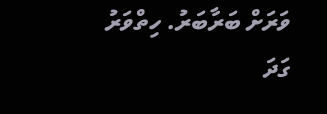ވަރަށް ބަރާބަރު. ހިތްވަރު ގަދަ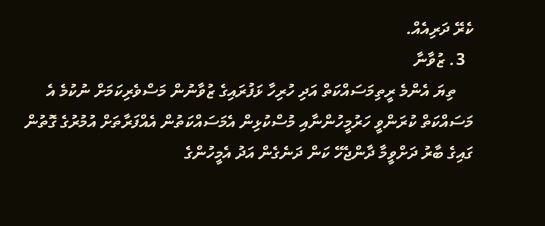ކެރޭ ދަރިއެއް.
  3. ޒުވާނާ
    ތިޔަ އެންމެ ރީތިމަސައްކަތް އަދި ހުރިހާ ޅަފުރައިގެ ޒުވާނުން މަސްވެރިކަމަށް ނުކުމެ އެ މަސައްކަތް ކުރަންވީ ހަރުމީހުންނާއި މުސްކުޅިން އެމަސައްކަތުން އެއްފަރާތަށް އުމުރުގެ ގޮތުން ގައިގެ ބާރު ދަށްވީމާ ދާންޖެހޭ ކަން ދަނެގެން އަދު އެމީހުންގެ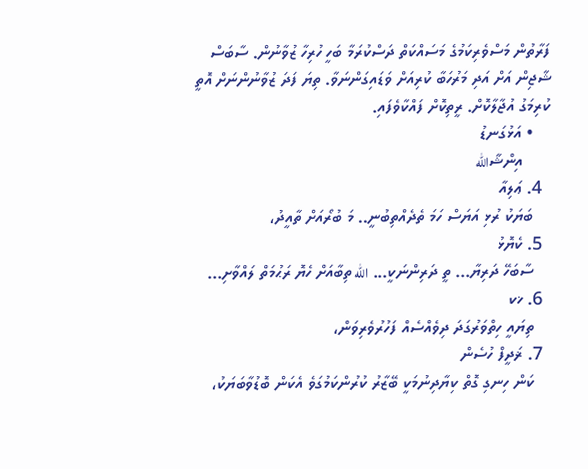ފަރާތުން މަސްވެރިކަމުގެ މަސައްކަތް ދަސްކުރަމާ ބަހީ ހުރިހާ ޒުވާނުން. ސާބަސް ޝާޖިން އަށް އަދި މަރުހަބާ ކުރިއަށް ވަޑައިގަންނަވާ. ތިޔަ ފަދަ ޒުވާނުންނަށް އޮތީ ކުރިމަގު އުޖާލާކޮށް. ރީތިކޮށް ފައްކާވެފައި.
    • އަޅުގަނޑު
      އިންޝާالله
  4. ޢަލިއާ
    ބަޔަކު ރުޅި އަޔަސް ހަމަ ތެދެއްތިބުނީ.. މަ ބުރޯއަށް ތާއީދު،
  5. ކެޔޮޅު
    ސާބަހޭ ދަރިޔާ... ތީ ދަރިންނަކީ... الله ތިބާއަށް ހެޔޮ ރަޙުމަތް ލައްވާށި...
  6. ޚކ
    ތިޔައީ ހިތްވަރުގަދަ ދިވެއްސެއް ފަހުރުވެރިވަން،
  7. ޜަދީފް ހުސެން
    ކަން ހިނގި ގޮތް ކިޔާދިނުމަކީ ބޭޒާރު ކުރުންކަމުގަވެ އެކަން ބޮޑުވާބަޔަކު،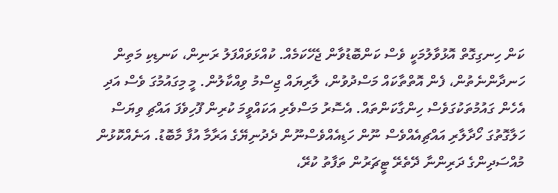ކަން ހިނގިގޮތް އޮޅުވާލުމަކީ ވެސް ކަންބޮޑުވާން ޖެހޭކަމެއް. ކުއްޅަވައްފަލު ރަނިން، ކަނޑިކި މަތިން ހަނދާންނެތުން، ފެން އޮތްތާކައް މަސްދުވުން، ލާރިޔައް ޖިސްމު ވިއްކާލުން. މީ މިގައުމުގަ ވެސް އަދި އެހެން ގައުމުތަކުގަވެސް ހިންގާކަންތައް. އެސޮރު މަސްވެރި އަކައްވީމަ ކުރިން ފޫހިވެފަ އައްޗި ވިޔަސް ހަލާގޮތުގަ ހޯދާލާރި އައްޗިއެއްވެސް ނޫން ހަޑިއެއްވެސްނޫން ދެދުނިޔޭގެ އަރާމާ އުފާ މާބޮޑު. އަނެއްކޮޅުން މުއްސަދިންގެ ދަރިންނާ ދޭތެރޭ ޓީޗަރުން ތަފާތު ކުރޭ،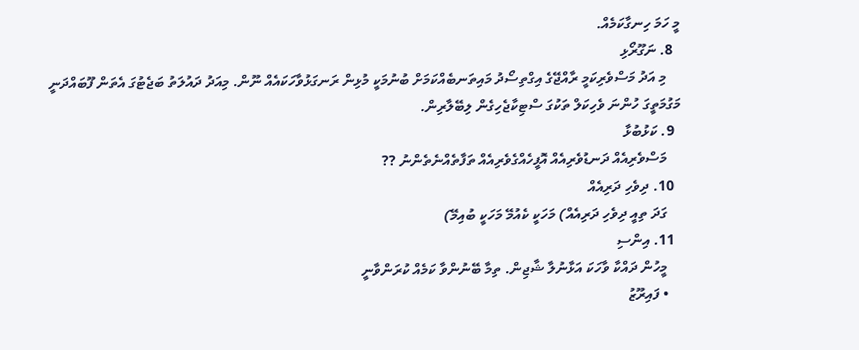މީ ހަމަ ހިނގާކަމެއް.
  8. ނަގޫރޯޅި
    މި އަދު މަސްވެރިކަމީ ރާއްޖޭގެ އިގްތިސޯދު މައިތަނބެއްކަމަށް ބުނުމަކީ މުޅިން ރަނގަޅުވާހަކައެއް ނޫން. މިއަދު ދައުލަތު ބަޖެޓުގަ އެތަން ފޫބައްދަނީ މަގުމަތީގަ ހުންނަ ވެހިކަލް ތަކުގަ ސްޓިކާޖެހިގެން ލިބޭލާރިން.
  9. ކަޅުބުޅާ
    މަސްވެރިއެއް ދަނޑުވެރިއެއް އޮފީހެއްގެވެރިއެއް ތަފާތެއްނެތެންނު ??
  10. ދިވެހި ދަރިއެއް
    ގަދަ ތިއީ ދިވެހި ދަރިއެއް) މަހަކީ ކެއުމޭ މަހަކީ ބުއިމޭ)
  11. އިންސި
    މީހުން ދައްކާ ވާހަކަ އަޅާނުލާ ޝާޖިން. ތިމާ ބޭނުންވާ ކަމެއް ކުރަންވާނީ
    • ފައިރޫޒު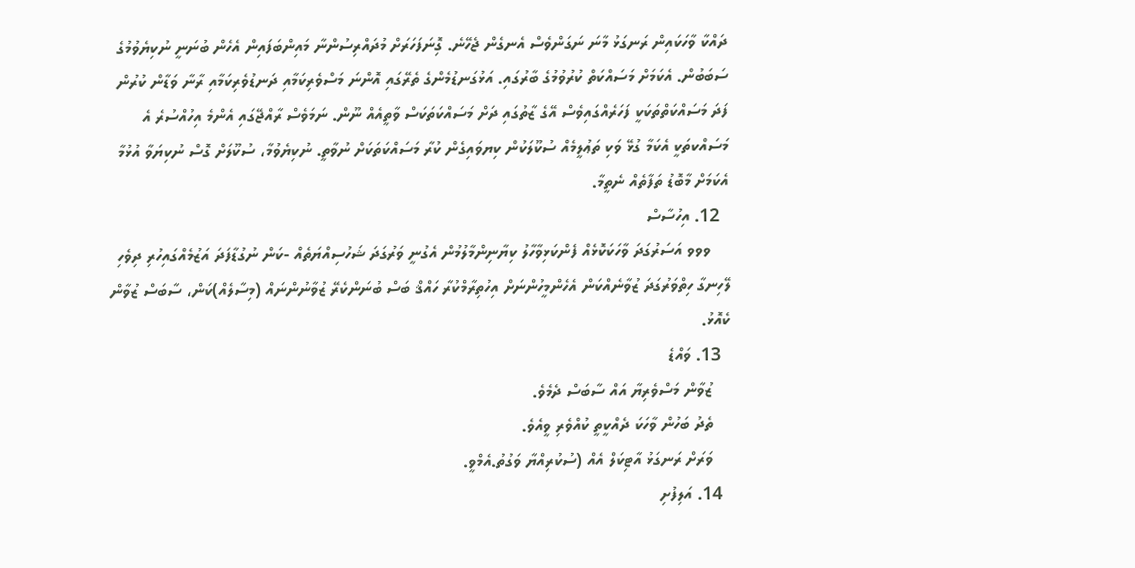ދައްކާ ވާހަކައިން ރަނގަޅު މާނަ ނަގަންވެސް އެނގެން ޖެހޭނެ. ގިޮނަފަހަރަށް މުދައްރިސުންނާ މައިންބަފައިން އެހެން ބުނަނީ ނުކިޔެވުމުގެ ސަބަބުން. އެކަމަށް މަސައްކަތް ކުރުވުމުގެ ބާރުގައި. އަޅުގަނޑުމެންގެ ތެރޭގައި އޮންނަ މަސްވެރިކަމާއި ދަނޑުވެރިކަމާއި ރާނާ ވަޑާން ކުރުން ފަދަ މަސައްކަތްތަކަކީ ފަހަރެއްގައިވެސް އޭގެ ޒާތުގައި ދަށް މަސައްކަތަކަސް ވާތީއެއް ނޫން. ނަމަވެސް ރާއްޖޭގައި އެންމެ އިހުއްސުރެ އެ މަސައްކތަކީ އެކަމާ ގުޅޭ ވަކި ތަޢުލީމެއް ސުކޫލަކުން ކިޔވައިގެން ކުރާ މަސައްކަތަކަށް ނުވާތީ. ނުކިޔެވުމާ، ސުކޫލަށް ގޮސް ނުކިޔަވާ އުޅުމާ އެކަމަށް މާބޮޑު ތަފާތެއް ނެތީމާ.
  12. އިހުސާސް
    ވވވ އަސަރުގަދަ ވާހަކަކޮޅެއް ފެންކަޅިވާހާލު ކިޔާނިންމާލުމުން އެގުނީ ވަރުގަދަ ޝަހުސިއްޔަތެއް -ކަން ނުގުޑާފަދަ އަޒުމެއްގައިހުރި ދިވެހި ލޭހިނގާ ހިތްވަރުގަދަ ޒުވާނެއްކަން އެހެންމީހުންނަށް އިހުތިރާމްކުރާ ހައްޤް ބަސް ބުނަންކެރޭ ޒުވާނުންނައް (މިސާލެއް)ކަން، ސާބަސް ޒުވާން ކެއޮޅު.
  13. ވައްޑެ
    ޒުވާން މަސްވެރިޔާ އައް ސާބަސް ދެމެވެ.
    ތެދު ބަހުން ވާހަކަ ދެއްކީތީ ކުއްވެރި ވީއެވެ.
    ވަރަށް ރަނގަޅު އާޓިކަލް އެއް (ސުކުރިއްޔާ ވަގުތު.އެމްވީ.
  14. އަލިފުށި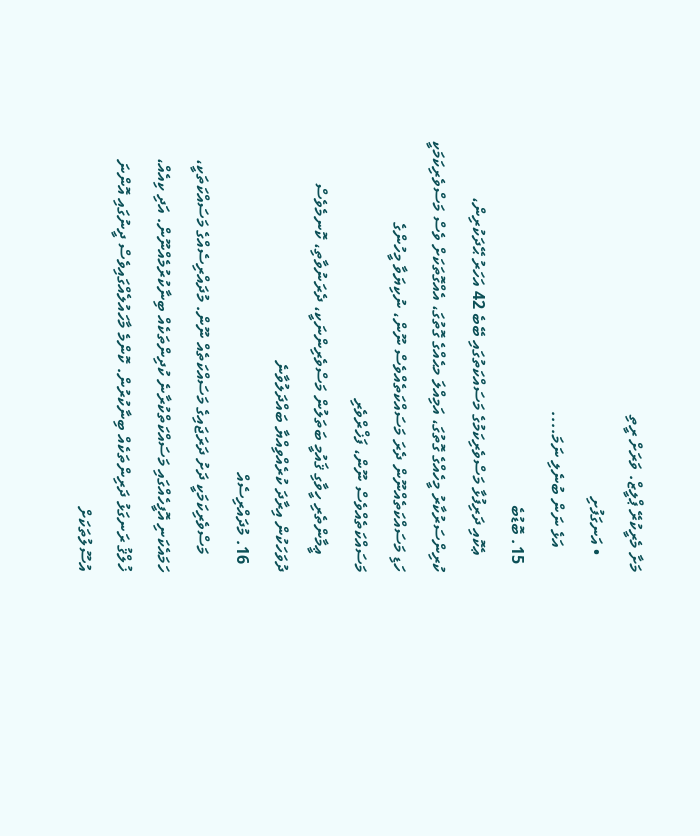މަށާ މެރީކުރޭ ޕްލީޒް. ވަރަށް ރީތި
    • އަނގަފުށި
      އަޅެ ނަން ބުނެލި ނަމަ....
  15. ބޮޑުބެ
    ޢެކޮއި ދަރިފުޅާ މަސްވެރިކަމުގެ މަސައްކަތުގައި ބޭބެ 42 އަހަރު ޙޭދަކުރިން، ކުރިންސަރުކާރު މީހެއްގެ ގޮތުގަ، އަމިއްލަ މޙެއްގެ ގޮތުގަ، އެއްގޮތަކަށް ވެސް މަސްވެރިކަމަކީ ހަޑި މަސައްކަތެއްނޫން ދެރަ މަސައްކަތެއްވެސް ނޫން، ނުކިޔަވާ މީހުންގެ މަސައްކަތެއްވެސް ނޫން، ފަޚްރްވެރި
    ޢީމާންތެރި ހީވާގި ޤައުމީ ބަތަލުން މަސްވެރިންނަކީ، ދެރަނުވާތި، ކޮނމެވެސް ދުވަހަކުން އިރާދަ ކުރެއްވިއްޔާ ބައްދަލުވާނެ
  16. މުދައްރިސެއް
    މަސްވެރިކަމަކީ ދަށު ދަރަޖައިގެ މަސައްކަތެއް ނޫން. މުދައްރިސެއްގެ މަސައްކަތަކީ، ހަމައެކަނި އޮފީހެއްގައި މަސައްކަތްކުރާނެ ކުދިންތަކެއް ބިނާކުރުމެއްނޫން. އަދި ކިއެއް، ޚުލްޤު ރަނގަޅު ދަރިންތަކެއް ބިނާކުރުން. ކޮންމެ މާހައުލެއްގައިވެސް ދީނުގައި އޮންނަ އުސޫލުތަކަށް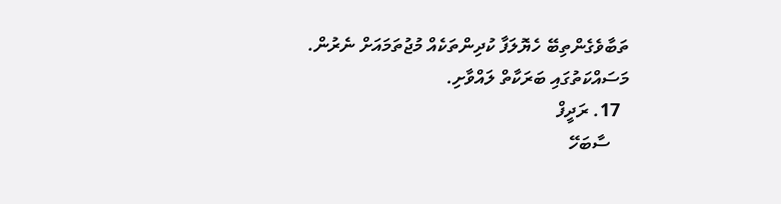ތަބާވެގެންތިބޭ ހެޔޮލަފާ ކުދިންތަކެއް މުޖުތަމައަށް ނެރުން. މަސައްކަތުގައި ބަރަކާތް ލައްވާށި.
  17. ރަދީފް
    ސާބަހޭ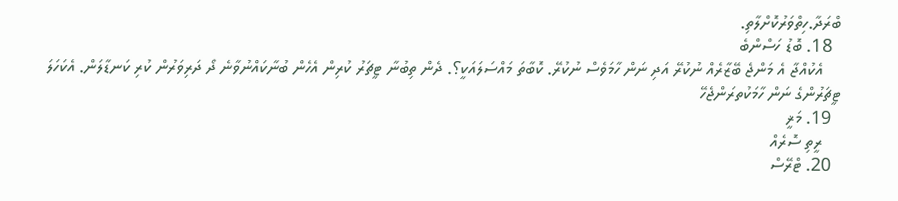ބްރަދާ.ހިތްވަރުކޮށްލާތި.
  18. ބޮޑު ހަސްންބެ
    އެކުއްޖާ އެ މަންޖެ ބޭޒާރެއް ނުކުރޭ އަދި ނަން ހާމަވެސް ނުކުރޭ. ކޮބާތަ މައްސަލައަކީ؟. ދެން ތިބުނާ ޓީޗަރު ކުރިން އެހެން ބުނާކައްނުވާނެ ދޯ ދަރިވަރުން ކުރި ކަނޑާލަން. އެކަހަލަ ޓީޗަރުންގެ ނަން ހާމަކުތރަންޖެހޭ
  19. މަޜީ
    ރީތި ސޮރެއް
  20. ޓްރޭސް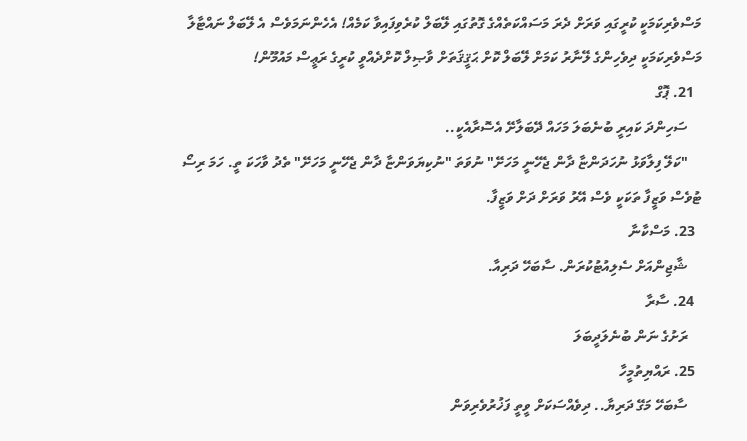މަސްވެރިކަމަކީ ކުރީގައި ވަރަށް ދެރަ މަސައްކަތެއްގެ ގޮތުގައި ލޭބަލް ކުރެވިފައިވާ ކަމެއް! އެހެންނަމަވެސް އެ ލޭބަލް ނައްޓާލާ މަސްވެރިކަމަކީ ދިވެހިންގެ ލޭނާރު ކަމަށް ލޭބަލް ކޮށް ޙަޤީޤަތަށް ވާޞިލް ކޮށްދެއްވީ ކުރީގެ ރަޢީސް މައުމޫން!
  21. ޕޮގް
    ސަހިންދަ ކައިރީ ބުނެބަލަ މަހައް ދޭބަލާށޭ އެސޮރާއެކީ..
    "ކަލޭ ފިލާވަޅު ނުހަދަންޏާ ދާން ޖެހޭނީ މަހަށޭ" ނުވަތަ "ނުކިޔަވަންޏާ ދާން ޖެހޭނީ މަހަށޭ" ތެދު ވާހަކަ ތީ. ހަމަ ރިސޯ ޓުވެސް ވަޒީފާ ތަކަކީ ވެސް އޭރު ވަރަށް ދަށް ވަޒީފާ.
  23. މަސްކާނާ
    ޝާޖިންއަށް ސެލިއުޓުކުރަން. ސާބަހޭ ދަރިއާ.
  24. ސާރާ
    ރަށުގެ ނަން ބުނެލަދީބަލަ
  25. ރައްޔިތުމީހާ
    ސާބަހޭ މަގޭ ދަރިޔާ.. ދިވެއްސަކަށް ވީތީ ފަޚުރުވެރިވަން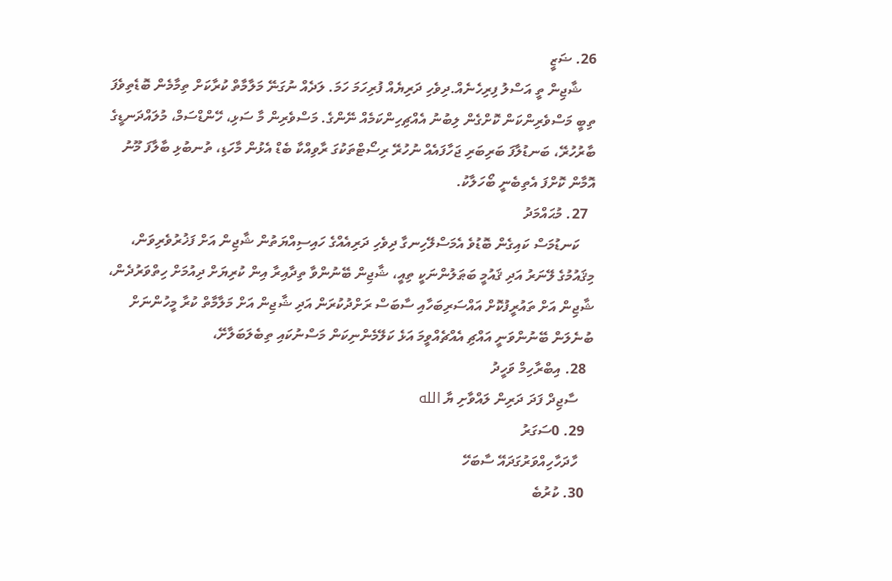26. ޟަޒީ
    ޝާޖިން ތީ އަސްލު ފިރިހެނެއް.ދިވެހި ދަރިޔެއް ފުރިހަމަ ހަމަ. ލަދެއް ނުގަނޭ މަލާމާތް ކުރާކަށް ތިމާމެން ބޮޑެތިވެފަ ތިބީ މަސްވެރިންކަން ކޮށްގެން ލިބުނު އެއްޗިހިންކަމެއް ނޭންގެ. މަސްވެރިން މާ ސަޅި، ހޭންޑްސަމް، މުލައްދަނޑީގެ ބާރުހުރޭ، ބަނޑުލާފަ ބަރިބަރި ޖަހާފައެއް ނުހުރޭ ރިސޯޓްތަކުގަ ރާވިއްކާ ބެޑް އެޅުން މާހަޑި، ތުނބުޅި ބާލާފަ މޫނު އޮމާން ކޮށްފަ އެތިބެނީ ބޯހަލާކު.
  27. މުޙައްމަދު
    ކަނޑުމަސް ކައިގެން ބޮޑުވެ އެމަސްލޭހިނގާ ދިވެހި ދަރިއެއްގެ ހައިސިއްޔަތުން ޝާޖިން އަށް ފަޚުރުވެރިވަން، މިޤައުމުގެ ލޭނަރު އަދި ޤައުމީ ބަޠަލުންނަކީ ތިއީ، ޝާޖިން ބޭނުންވާ ތިދާއިރާ އިން ކުރިޔަށް ދިއުމަށް ހިތްވަރުދެން، ޝާޖިން އަށް ތައުރީފުކޮށް އައްސަރިބަހާއި ސާބަސް ރަށްދުކުރަން އަދި ޝާޖިން އަށް މަލާމާތް ކުރާ މީހުންނަށް ބުނެލަން ބޭނުންވަނީ އައްޗި އެއްޗެއްވީމަ އަޅެ ކަލޭމެންނިކަން މަސްނުކައި ތިބެލަބަލާށޭ،
  28. އިބްރާހިމް ވަހީދު
    ސާޖިދް ފަދަ ދަރިން ލައްވާށި ޔާ الله
  29. 0ސަގަރު
    ހާދަހާހިއްވަރުގަދައޭ ސާބަހޭ
  30. ކުރުބެ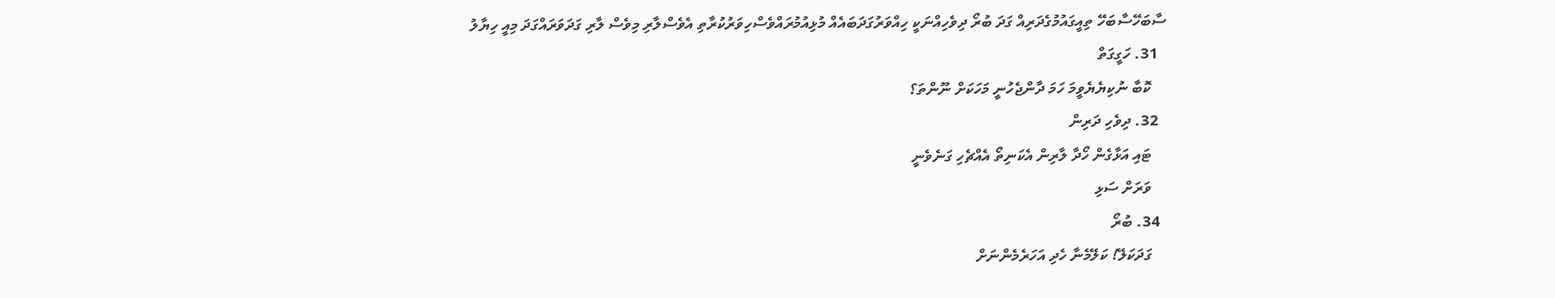ސާބަހޭސާބަހޭ ތިއީގައުމުގެދަރިއް ގަދަ ބުރޯ ދިވެހިއްނަކީ ހިއްވަރުގަދަބައެއް މުޅިއުމުރައްވެސްހިވަރުކުރާތި އެވެސްލާރި މިވެސް ލާރި ގަދަވަރައްގަދަ މިއީ ހިޔާލު
  31. ހަގީގަތް
    ކޮބާ ނުކިޔެޔެވީމަ ހަމަ ދާންޖެހުނީ މަހަކަށް ނޫންތަ؟
  32. ދިވެހި ދަރިން
    ޓައި އަޅާގެން ހޯދާ ލާރިން އެކަނިތޯ އެއްޗެހި ގަނެވެނީ
    ވަރަށް ސަޅި
  34. ބުރޯ
    ގަދަކަލޭ! ކަލޭމެނާ ހެދި އަހަރެމެންނަށް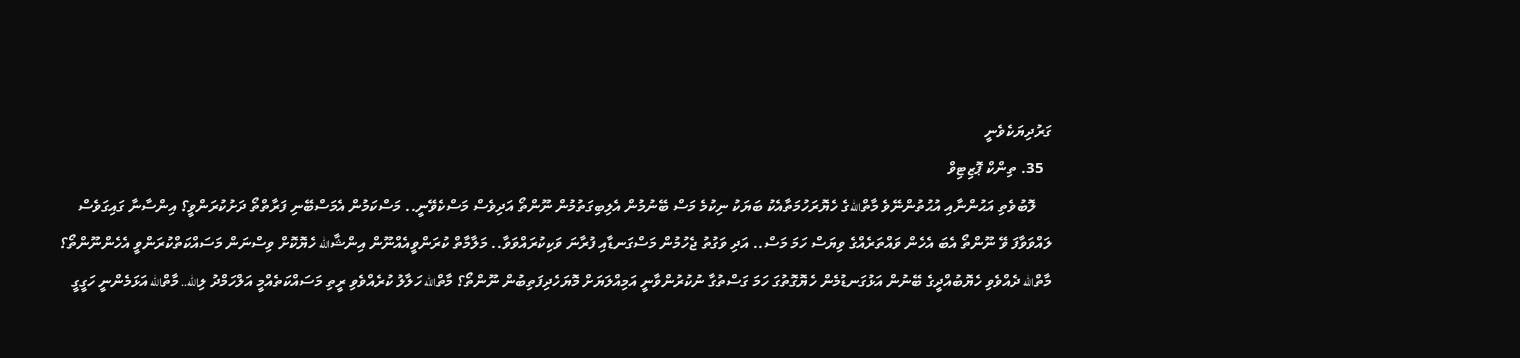ގަރުދިޔަކެވެނީ
  35. ތިންކް ޕޮޒިޓިވް
    ލޮބުވެތި އަޙުންނާއި އުޙުތުންނޭވެ މާތްاللهގެ ހެޔޮރަހުމަތާއެކު ބަޔަކު ނިކުމެ މަސް ބޭނުމުން އެލިބިގަތުމުން ނޫންތޯ އަދިވެސް މަސްކެވޭނީ.. މަސްކަމުން އެމަސްބޭނި ފަރާތްތޯ ދަށުކުރަންވީ؟ އިންސާނާ ގައިގަވެސް ލައްވަވާފަ ވޭ ނޫންތޯ އެބަ އެހެން ވައްތަރެއްގެ ވިޔަސް ހަމަ މަސް.. އަދި ވަގުތު ޖެހުމުން މަސްގަނޑާއި ފުރާނަ ވަކިކުރައްވަވާ.. މަލާމާތް ކުރަންވީއެއްނޫން އިންޝާالله ހެޔޮކޮށް ވިސްނަން މަސައްކަތްކުރަންވީ އެހެންނޫންތޯ؟ މާތްالله ދެއްވެވި ހެޔޮބުއްދީގެ ބޭނުން އަޅުގަނޑުމެން ހެޔޮގޮތުގަ ހަމަ ގަސްތުގާ ނުކުރުންވާނީ އަމިއްލަޔަށް މޮޔަހެދިފަތިބުން ނޫންތޯ؟ މާތްالله ހަލާލު ކުރެއްވެވި ރީތި މަސައްކަތެއްމީ އަލްހަމްދު ލިالله.. މާތްالله އަޅަމެންނީ ހަގީގީ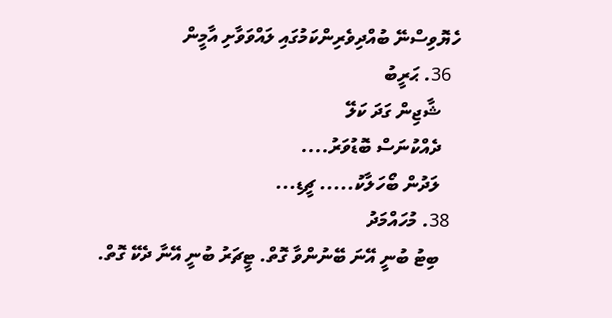ހެޔޮވިސްނޭ ބުއްދިވެރިންކަމުގައި ލައްވަވާށި އާމީން
  36. ޙަރީބު
    ޝާޖިން ގަދަ ކަލޭ
    ދެއްކުނަސް ބޮޑުވަރު....
    ލަދުން ބޯހަލާކު..... ޗީޑި...
  38. މުހައްމަދު
    ބިޓު ބުނީ އޭނަ ބޭނުންވާ ގޮތް. ޓީޗަރު ބުނީ އޭނާ ދެކޭ ގޮތް.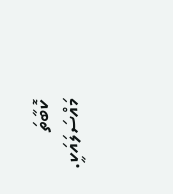ކޮބާތަ މައްސަލައަކީ.